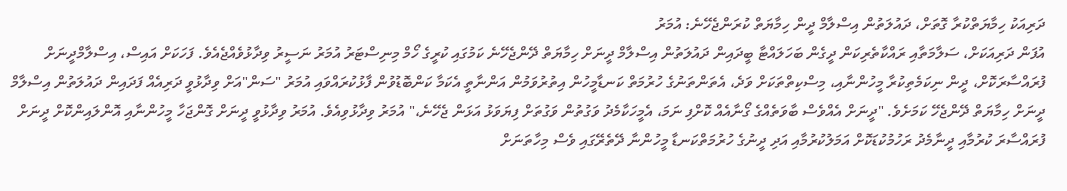ދަރިއަކު ހިމާޔަތްކުރާ ގޮތަށް، ދައުލަތުން އިސްލާމް ދީން ހިމާޔަތް ކުރަންޖެހޭނެ: އުމަރު
އުފަން ދަރިއަކަށް، ސަލާމަތާއި ރައްކާތެރިކަން ދީގެން ބަހަލައްޓާ ބީދައިން ދައުލަތުން އިސްލާމް ދީނަށް ހިމާޔަތް ދޭންޖެހޭނެ ކަމުގައި ކުރީގެ ހޯމް މިނިސްޓަރު އުމަރު ނަސީރު ވިދާޅުވެއްޖެއެވެ. ފަހަކަށް އައިސް، އިސްލާމްދީނަށް ފުރައްސާރަކޮށް، ދީން ނިކަމެތިކުރާ މީހުންނާއި، މިސްކިތްތަކަށް ވަދެ، އެތަންތަނުގެ ހުރުމަތް ކަނޑާމީހުން އިތުރުވަމުން އަންނާތީ އެކަމާ ކަންބޮޑުވުން ފާޅުކުރައްވައި އުމަރު "ސަން"އަށް ވިދާޅުވީ ދަރިއެއް ފަދައިން ދައުލަތުން އިސްލާމް ދީނަށް ހިމާޔަތް ދޭންޖެހޭ ކަމަށެވެ. "ދީނަށް އެއްވެސް ބާވަތެއްގެ ގޯނާއެއް ކޮށްފި ނަމަ، އެމީހަކާމެދު ވަގުތުން ވަގުތަށް ފިޔަވަޅު އަޅަން ޖެހޭނެ،" އުމަރު ވިދާޅުވިއެވެ. އުމަރު ވިދާޅުވީ ދީނަށް ގޮންޖަހާ މީހުންނާއި އޮންލައިންކޮށް ދީނަށް ފުރައްސާރަ ކުރުމާއި ދީނާމެދު ރަހުމުކުޑަކޮށް އަމަލުކުރުމާއި އަދި ދީނުގެ ހުރުމަތްކަނޑާ މީހުންނާ ދޭތެރޭގައި ވެސް މިހާތަނަށް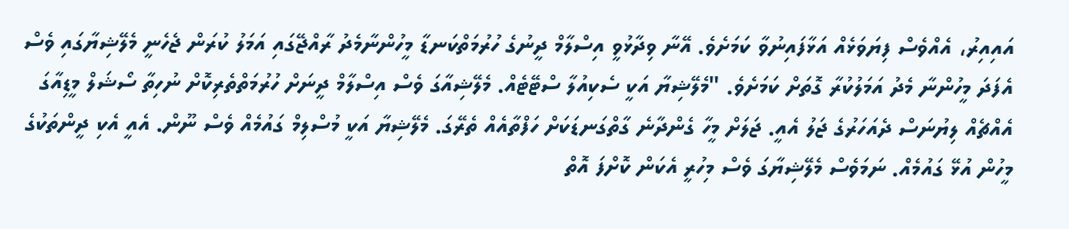އައިއިރު، އެއްވެސް ފިޔަވަޅެއް އަޅާފައިނުވާ ކަމަށެވެ. އޭނާ ވިދާޅުވީ އިސްލާމް ދީނުގެ ހުރުމަތްކަނޑާ މީހުންނާމެދު ރާއްޖޭގައި އަމަލު ކުރަން ޖެހެނީ މެލޭޝިޔާގައި ވެސް އެފަދަ މީހުންނާ މެދު އަމަލުކުރާ ގޮތަށް ކަމަށެވެ. "މެލޭޝިޔާ އަކީ ސެކިއުލާ ސްޓޭޓެއް. މެލޭޝިއާގަ ވެސް އިސްލާމް ދީނަށް ހުރުމަތްތެރިކޮށް ނުހިތާ ސޯޝަލް މީޑިއާގަ އެއްޗެއް ލިޔުނަސް ދެއަހަރުގެ ޖަލު އެއީ. ޖަލަށް މީހާ ގެންދާނެ ގާތްގަނޑަކަށް ހަފްތާއެއް ތެރޭގަ. މެލޭޝިޔާ އަކީ މުސްލިމް ގައުމެއް ވެސް ނޫން. އެއީ އެކި ދީންތަކުގެ މީހުން އުޅޭ ގައުމެއް. ނަމަވެސް މެލޭޝިޔާގަ ވެސް މިހުރީ އެކަން ކޮށްފަ އޮތް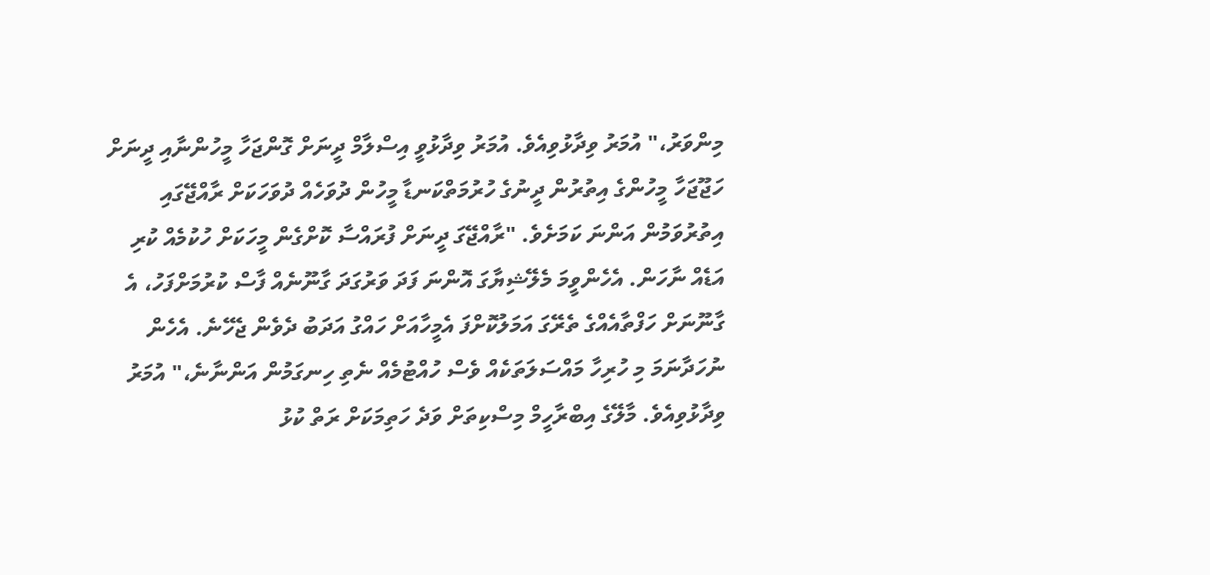މިންވަރު،" އުމަރު ވިދާޅުވިއެވެ. އުމަރު ވިދާޅުވީ އިސްލާމް ދީނަށް ގޮންޖަހާ މީހުންނާއި ދީނަށް ހަޖޫޖަހާ މީހުންގެ އިތުރުން ދީނުގެ ހުރުމަތްކަނޑާ މީހުން ދުވަހެއް ދުވަހަކަށް ރާއްޖޭގައި އިތުރުވަމުން އަންނަ ކަމަށެވެ. "ރާއްޖޭގަ ދީނަށް ފުރައްސާ ކޮށްގެން މީހަކަށް ހުކުމެއް ކުރި އަޑެއް ނާހަން. އެހެންވީމަ މެލޭޝިޔާގަ އޮންނަ ފަދަ ވަރުގަދަ ގާނޫނެއް ފާސް ކުރުމަށްފަހު، އެ ގާނޫނަށް ހަފްތާއެއްގެ ތެރޭގަ އަމަލުކޮށްފަ އެމީހާއަށް ހައްގު އަދަބު ދެވެން ޖެހޭނެ. އެހެން ނުހަދާނަމަ މި ހުރިހާ މައްސަލަތަކެއް ވެސް ހުއްޓުމެއް ނެތި ހިނގަމުން އަންނާނެ،" އުމަރު ވިދާޅުވިއެވެ. މާލޭގެ އިބްރާހީމް މިސްކިތަށް ވަދެ ހަތިމަކަށް ރަތް ކުޅު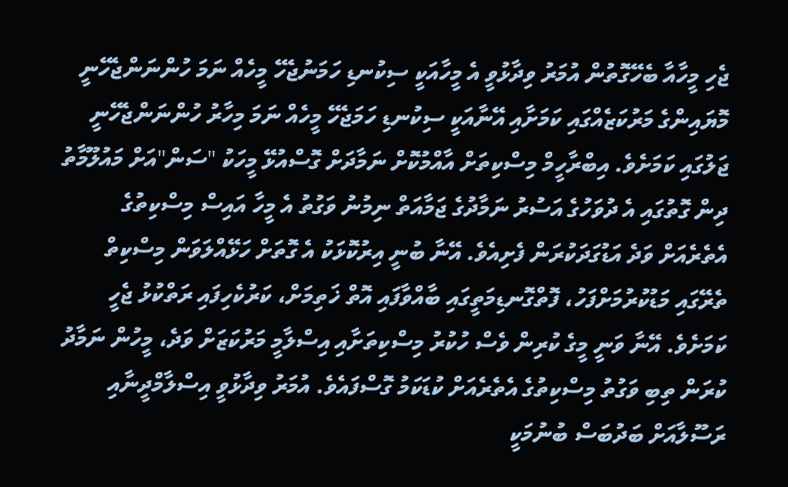ޖެހި މީހާއާ ބެހޭގޮތުން އުމަރު ވިދާޅުވީ އެ މީހާއަކީ ސިކުނޑި ހަމަނުޖެހޭ މީހެއް ނަމަ ހުންނަންޖެހޭނީ މޮޔައިންގެ މަރުކަޒެއްގައި ކަމަށާއި އޭނާއަކީ ސިކުނޑި ހަމަޖެހޭ މީހެއް ނަމަ މިހާރު ހުންނަންޖެހޭނީ ޖަލުގައި ކަމަށެވެ. އިބްރާހީމް މިސްކިތަށް އާއްމުކޮށް ނަމާދަށް ގޮސްއުޅޭ މީހަކު "ސަން"އަށް މައުލޫމާތު ދިން ގޮތުގައި އެ ދުވަހުގެ އަސުރު ނަމާދުގެ ޖަމާއަތް ނިމުނު ވަގުތު އެ މީހާ އައިސް މިސްކިތުގެ އެތެރެއަށް ވަދެ އަޑުގަދަކުރަން ފެށިއެވެ. އޭނާ ބުނީ އިރުކޮޅަކު އެ ގޮތަށް ހަޅޭއްލަވަން މިސްކިތް ތެރޭގައި މަޑުކުރުމަށްފަހު، ފޮތްގޮނޑިމަތީގައި ބާއްވާފައި އޮތް ޚަތިމަށް، ކަރުކެހިފައި ރަތްކުޅު ޖެހީ ކަމަށެވެ. އޭނާ ވަނީ މީގެ ކުރިން ވެސް ހުކުރު މިސްކިތަށާއި އިސްލާމީ މަރުކަޒަށް ވަދެ، މީހުން ނަމާދު ކުރަން ތިބި ވަގުތު މިސްކިތުގެ އެތެރެއަށް ކުޑަކަމު ގޮސްފައެވެ. އުމަރު ވިދާޅުވީ އިސްލާމްދީނާއި ރަސޫލާއަށް ބަދުބަސް ބުނުމަކީ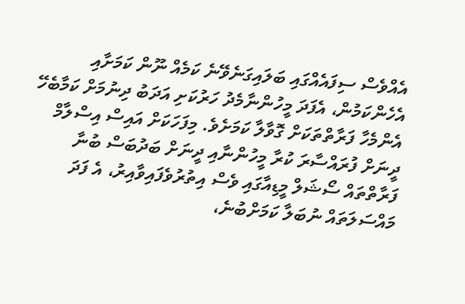އެއްވެސް ސިފައެއްގައި ބަލައިގަނެވޭނެ ކަމެއް ނޫން ކަމަށާއި އެހެންކަމުން، އެފަދަ މީހުންނާމެދު ހަރުކަށި އަދަބު ދިނުމަށް ކަމާބެހޭ އެންމެހާ ފަރާތްތަކަށް ގޮވާލާ ކަމަށެވެ. މިފަހަކަށް އައިސް އިސްލާމް ދީނަށް ފުރައްސާރަ ކުރާ މީހުންނާއި ދީނަށް ބަދުބަސް ބުނާ ފަރާތްތައް ސޯޝަލް މީޑިއާގައި ވެސް އިތުރުވެފައިވާއިރު، އެ ފަދަ މައްސަލަތައް ނުބަލާ ކަމަށްބުނެ،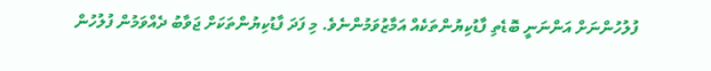ފުލުހުންނަށް އަންނަނީ ބޮޑެތި ފާޑުކިޔުންތަކެއް އަމާޒުވަމުންނެވެ. މި ފަދަ ފާޑުކިޔުންތަކަށް ޖަވާބު ދެއްވަމުން ފުލުހުން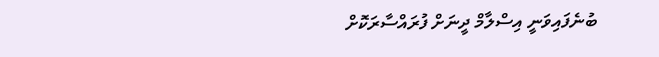ބުނެފައިވަނީ އިސްލާމް ދީނަށް ފުރައްސާރަކޮށް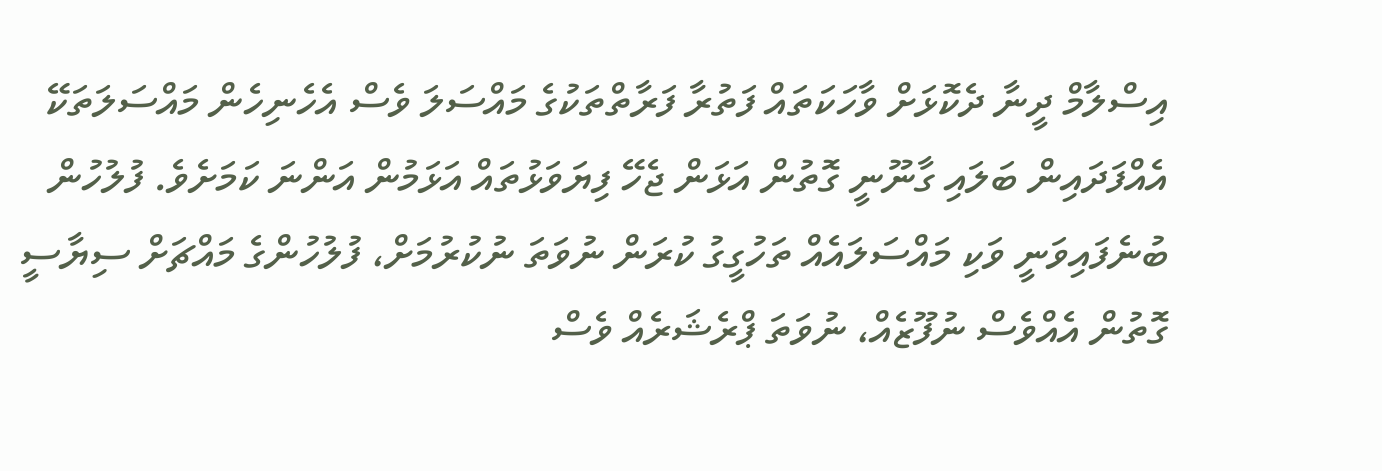އިސްލާމް ދީނާ ދެކޮޅަށް ވާހަކަތައް ފަތުރާ ފަރާތްތަކުގެ މައްސަލަ ވެސް އެހެނިހެން މައްސަލަތަކޭ އެއްފަދައިން ބަލައި ގާނޫނީ ގޮތުން އަޅަން ޖެހޭ ފިޔަވަޅުތައް އަޅަމުން އަންނަ ކަމަށެވެ. ފުލުހުން ބުނެފައިވަނީ ވަކި މައްސަލައެއް ތަހުގީގު ކުރަން ނުވަތަ ނުކުރުމަށް، ފުލުހުންގެ މައްޗަށް ސިޔާސީ ގޮތުން އެއްވެސް ނުފޫޒެއް، ނުވަތަ ޕްރެޝަރެއް ވެސް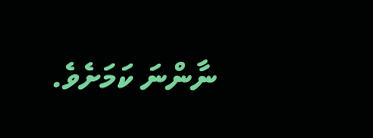ނާންނަ ކަމަށެވެ.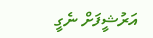އަރުޝީފަށް ނެގީ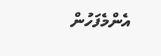އެންމެފަހުން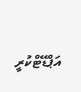އަޕްޑޭޓްކުރީ